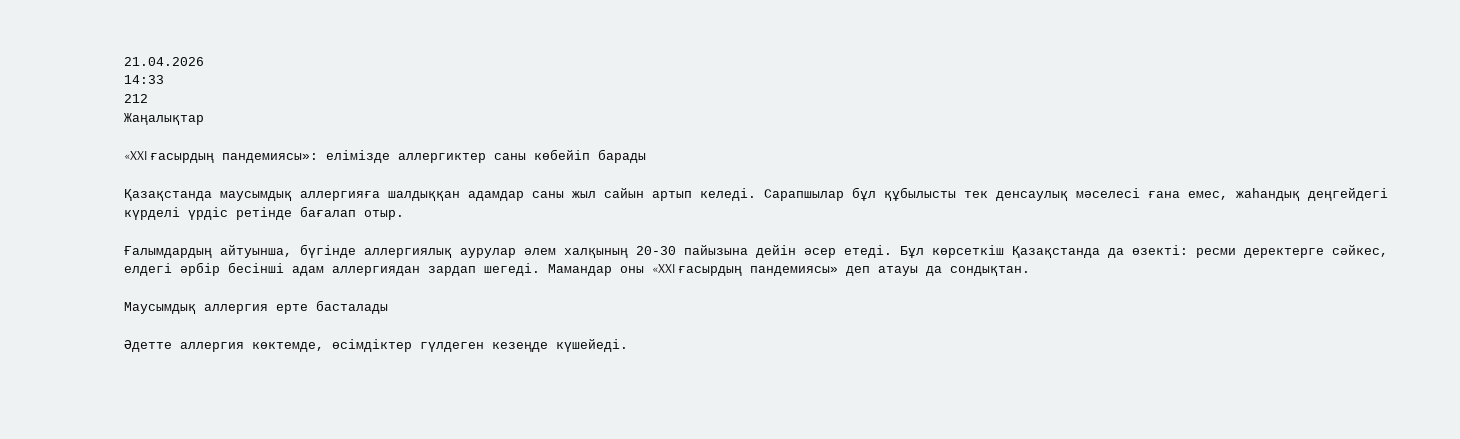21.04.2026
14:33
212
Жаңалықтар

«XXI ғасырдың пандемиясы»: елімізде аллергиктер саны көбейіп барады

Қазақстанда маусымдық аллергияға шалдыққан адамдар саны жыл сайын артып келеді. Сарапшылар бұл құбылысты тек денсаулық мәселесі ғана емес, жаһандық деңгейдегі күрделі үрдіс ретінде бағалап отыр.

Ғалымдардың айтуынша, бүгінде аллергиялық аурулар әлем халқының 20-30 пайызына дейін әсер етеді. Бұл көрсеткіш Қазақстанда да өзекті: ресми деректерге сәйкес, елдегі әрбір бесінші адам аллергиядан зардап шегеді. Мамандар оны «XXI ғасырдың пандемиясы» деп атауы да сондықтан.

Маусымдық аллергия ерте басталады

Әдетте аллергия көктемде, өсімдіктер гүлдеген кезеңде күшейеді.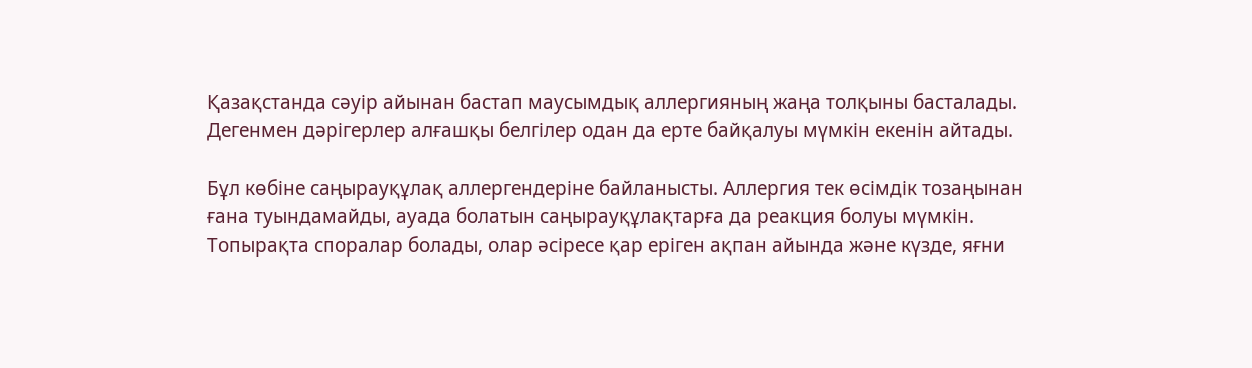Қазақстанда сәуір айынан бастап маусымдық аллергияның жаңа толқыны басталады. Дегенмен дәрігерлер алғашқы белгілер одан да ерте байқалуы мүмкін екенін айтады.

Бұл көбіне саңырауқұлақ аллергендеріне байланысты. Аллергия тек өсімдік тозаңынан ғана туындамайды, ауада болатын саңырауқұлақтарға да реакция болуы мүмкін. Топырақта споралар болады, олар әсіресе қар еріген ақпан айында және күзде, яғни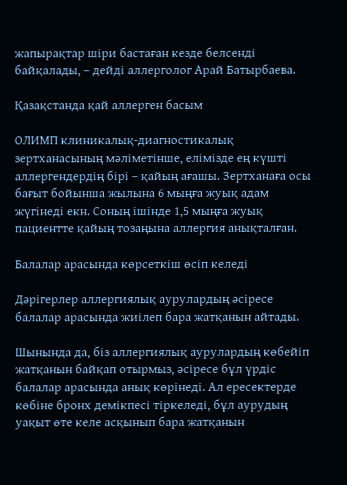жапырақтар шіри бастаған кезде белсенді байқалады, – дейді аллерголог Арай Батырбаева.

Қазақстанда қай аллерген басым

ОЛИМП клиникалық-диагностикалық зертханасының мәліметінше, елімізде ең күшті аллергендердің бірі – қайың ағашы. Зертханаға осы бағыт бойынша жылына 6 мыңға жуық адам жүгінеді екн. Соның ішінде 1,5 мыңға жуық пациентте қайың тозаңына аллергия анықталған.

Балалар арасында көрсеткіш өсіп келеді

Дәрігерлер аллергиялық аурулардың әсіресе балалар арасында жиілеп бара жатқанын айтады.

Шынында да, біз аллергиялық аурулардың көбейіп жатқанын байқап отырмыз, әсіресе бұл үрдіс балалар арасында анық көрінеді. Ал ересектерде көбіне бронх демікпесі тіркеледі, бұл аурудың уақыт өте келе асқынып бара жатқанын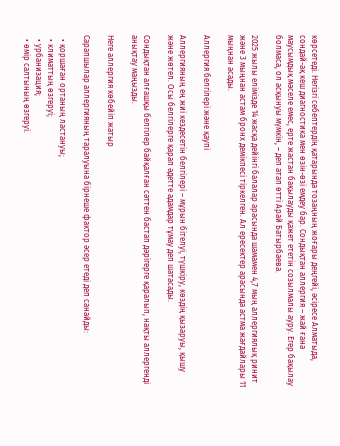көрсетеді. Негізгі себептердің қатарында тозаңның жоғары деңгейі, әсіресе Алматыда, сондай-ақ кеш диагностика мен өзін-өзі емдеу бар. Сондықтан аллергия – жай ғана маусымдық мәселе емес, ерте жастан бақылауды қажет ететін созылмалы ауру. Егер бақылау болмаса, ол асқынуы мүмкін, – деп атап өтті Арай Батырбаева.

2025 жылы елімізде 14 жасқа дейінгі балалар арасында шамамен 4,7 мың аллергиялық ринит және 3 мыңнан астам бронх демікпесі тіркелген. Ал ересектер арасында астма жағдайлары 11 мыңнан асады.

Аллергия белгілері және қаупі

Аллергияның ең жиі кездесетін белгілері – мұрын бітелуі, түшкіру, көздің қызаруы, қышу және жөтел. Осы белгілерге қарап әдетте адамдар тұмау деп шатасады.

Сондықтан алғашқы белгілер байқалған сәттен бастап дәрігерге қаралып, нақты аллергенді анықтау маңызды.

Неге аллергия көбейіп жатыр

Сарапшылар аллергияның таралуына бірнеше фактор әсер етеді деп санайды:

  • қоршаған ортаның ластануы;
  • климаттың өзгеруі;
  • урбанизация;
  • өмір салтының өзгеруі.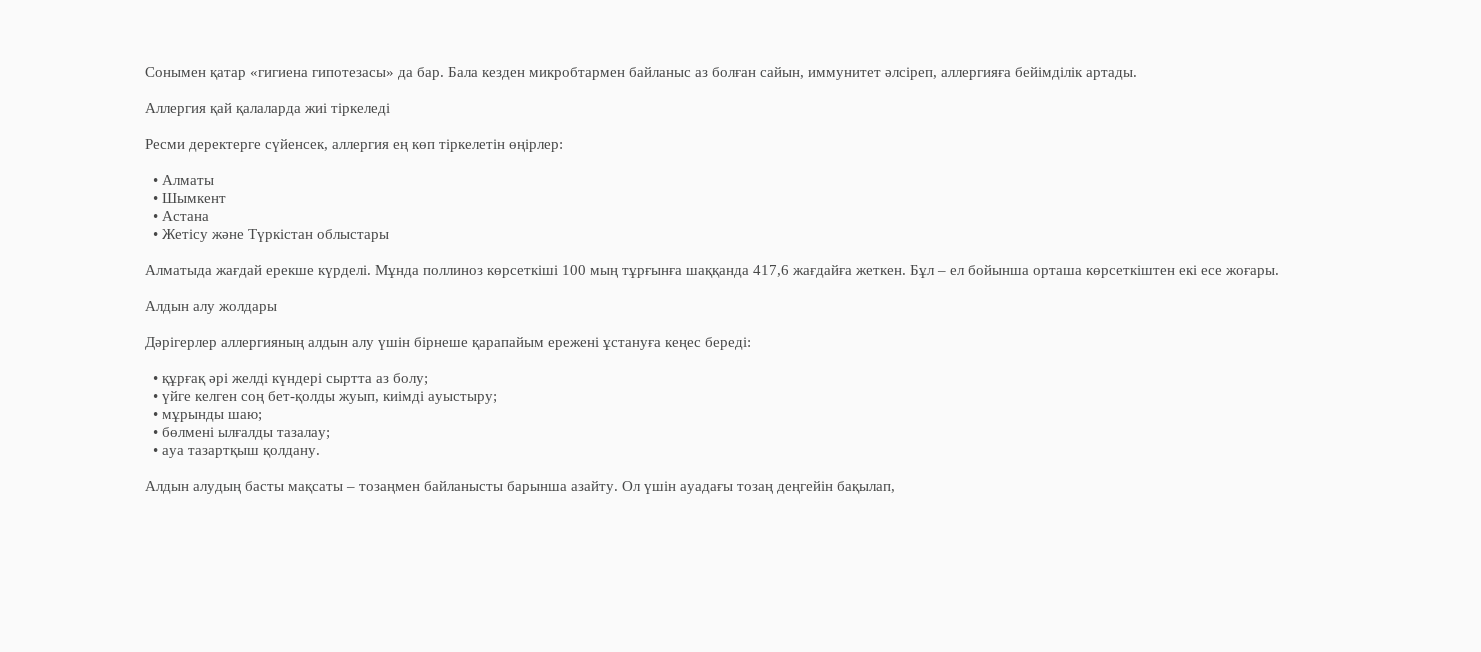Сонымен қатар «гигиена гипотезасы» да бар. Бала кезден микробтармен байланыс аз болған сайын, иммунитет әлсіреп, аллергияға бейімділік артады.

Аллергия қай қалаларда жиі тіркеледі

Ресми деректерге сүйенсек, аллергия ең көп тіркелетін өңірлер:

  • Алматы
  • Шымкент
  • Астана
  • Жетісу және Түркістан облыстары

Алматыда жағдай ерекше күрделі. Мұнда поллиноз көрсеткіші 100 мың тұрғынға шаққанда 417,6 жағдайға жеткен. Бұл – ел бойынша орташа көрсеткіштен екі есе жоғары.

Алдын алу жолдары

Дәрігерлер аллергияның алдын алу үшін бірнеше қарапайым ережені ұстануға кеңес береді:

  • құрғақ әрі желді күндері сыртта аз болу;
  • үйге келген соң бет-қолды жуып, киімді ауыстыру;
  • мұрынды шаю;
  • бөлмені ылғалды тазалау;
  • ауа тазартқыш қолдану.

Алдын алудың басты мақсаты – тозаңмен байланысты барынша азайту. Ол үшін ауадағы тозаң деңгейін бақылап,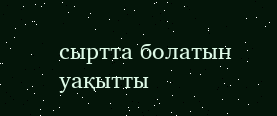сыртта болатын уақытты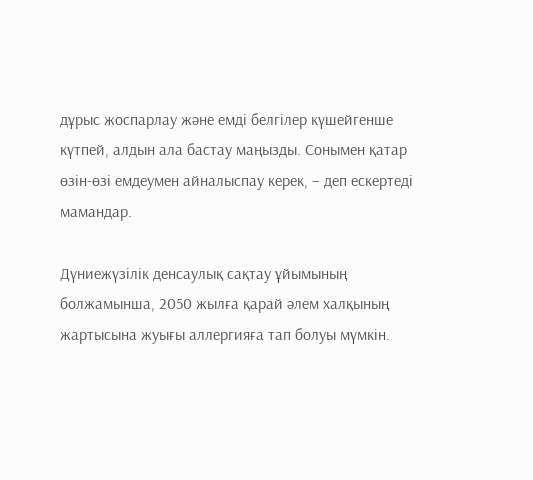дұрыс жоспарлау және емді белгілер күшейгенше күтпей, алдын ала бастау маңызды. Сонымен қатар өзін-өзі емдеумен айналыспау керек, – деп ескертеді мамандар.

Дүниежүзілік денсаулық сақтау ұйымының болжамынша, 2050 жылға қарай әлем халқының жартысына жуығы аллергияға тап болуы мүмкін.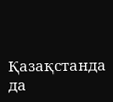Қазақстанда да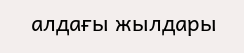алдағы жылдары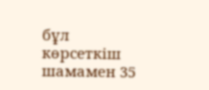бұл көрсеткіш шамамен 35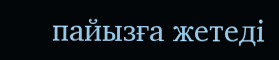пайызға жетеді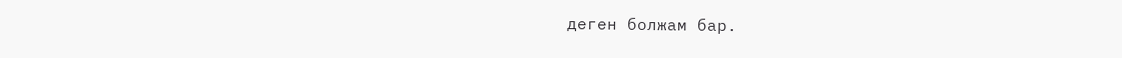деген болжам бар.